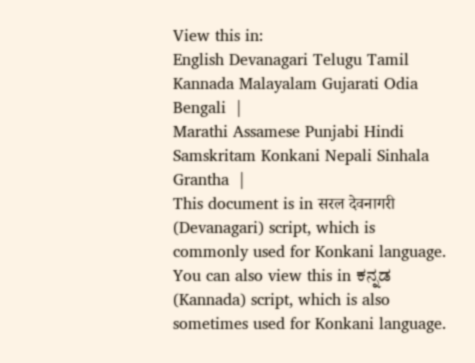View this in:
English Devanagari Telugu Tamil Kannada Malayalam Gujarati Odia Bengali  |
Marathi Assamese Punjabi Hindi Samskritam Konkani Nepali Sinhala Grantha  |
This document is in सरल देवनागरी (Devanagari) script, which is commonly used for Konkani language. You can also view this in ಕನ್ನಡ (Kannada) script, which is also sometimes used for Konkani language.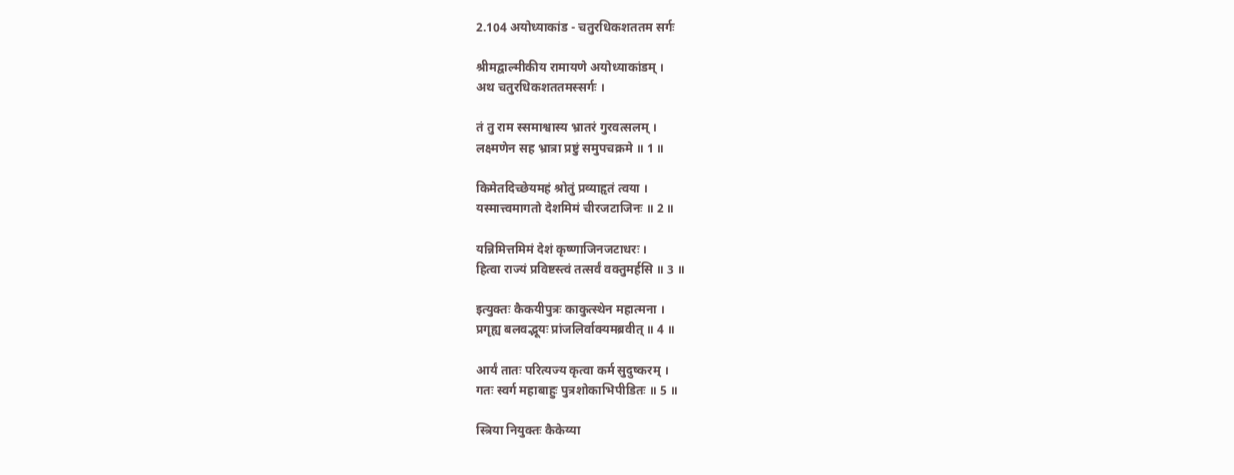2.104 अयोध्याकांड - चतुरधिकशततम सर्गः

श्रीमद्वाल्मीकीय रामायणे अयोध्याकांडम् ।
अथ चतुरधिकशततमस्सर्गः ।

तं तु राम स्समाश्वास्य भ्रातरं गुरवत्सलम् ।
लक्ष्मणेन सह भ्रात्रा प्रष्टुं समुपचक्रमे ॥ 1 ॥

किमेतदिच्छेयमहं श्रोतुं प्रव्याहृतं त्वया ।
यस्मात्त्वमागतो देशमिमं चीरजटाजिनः ॥ 2 ॥

यन्निमित्तमिमं देशं कृष्णाजिनजटाधरः ।
हित्वा राज्यं प्रविष्टस्त्वं तत्सर्वं वक्तुमर्हसि ॥ 3 ॥

इत्युक्तः कैकयीपुत्रः काकुत्स्थेन महात्मना ।
प्रगृह्य बलवद्भूयः प्रांजलिर्वाक्यमब्रवीत् ॥ 4 ॥

आर्यं तातः परित्यज्य कृत्वा कर्म सुदुष्करम् ।
गतः स्वर्ग महाबाहुः पुत्रशोकाभिपीडितः ॥ 5 ॥

स्त्रिया नियुक्तः कैकेय्या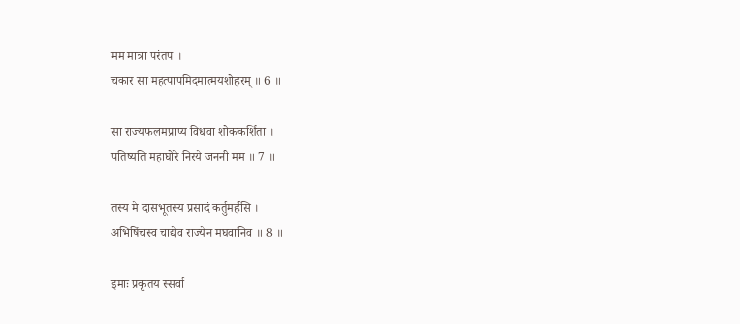मम मात्रा परंतप ।
चकार सा महत्पापमिदमात्मयशोहरम् ॥ 6 ॥

सा राज्यफलमप्राप्य विधवा शोककर्शिता ।
पतिष्यति महाघोरे निरये जननी मम ॥ 7 ॥

तस्य मे दासभूतस्य प्रसादं कर्तुमर्हसि ।
अभिषिंचस्व चाद्येव राज्येन मघवानिव ॥ 8 ॥

इमाः प्रकृतय स्सर्वा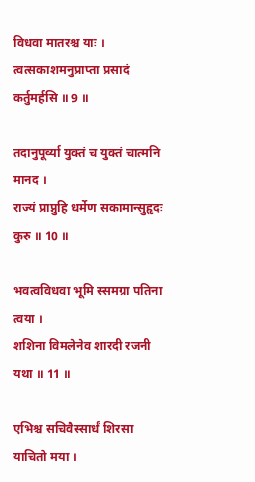विधवा मातरश्च याः ।
त्वत्सकाशमनुप्राप्ता प्रसादं कर्तुमर्हसि ॥ 9 ॥

तदानुपूर्व्या युक्तं च युक्तं चात्मनि मानद ।
राज्यं प्राप्नुहि धर्मेण सकामान्सुहृदः कुरु ॥ 10 ॥

भवत्वविधवा भूमि स्समग्रा पतिना त्वया ।
शशिना विमलेनेव शारदी रजनी यथा ॥ 11 ॥

एभिश्च सचिवैस्सार्धं शिरसा याचितो मया ।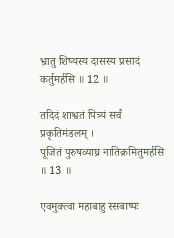भ्रातु शिष्यस्य दासस्य प्रसादं कर्तुमर्हसि ॥ 12 ॥

तदिदं शाश्वतं पित्र्यं सर्वं प्रकृतिमंडलम् ।
पूजितं पुरुषव्याघ्र नातिक्रमितुमर्हसि ॥ 13 ॥

एवमुक्त्वा महाबाहु स्सबाष्पः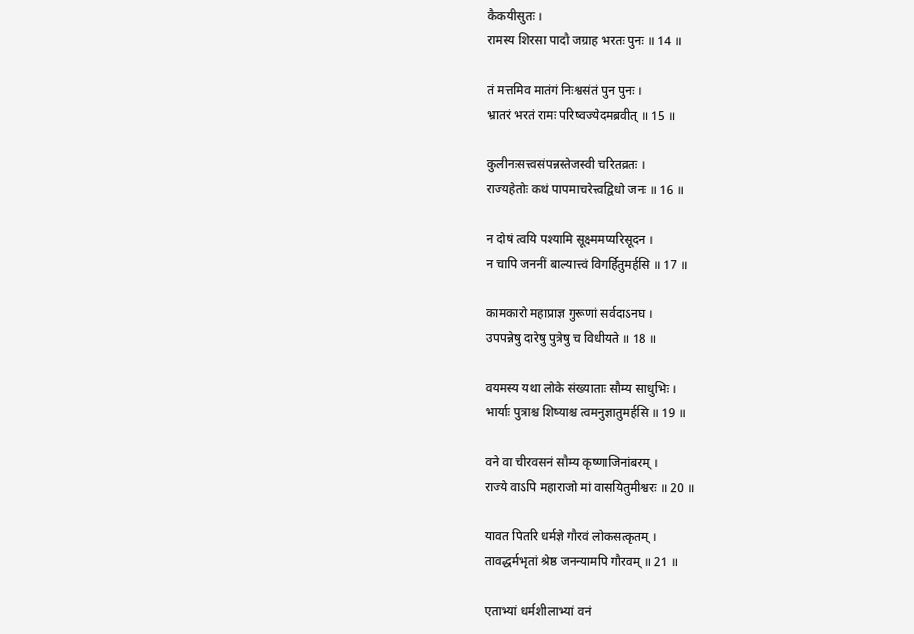कैकयीसुतः ।
रामस्य शिरसा पादौ जग्राह भरतः पुनः ॥ 14 ॥

तं मत्तमिव मातंगं निःश्वसंतं पुन पुनः ।
भ्रातरं भरतं रामः परिष्वज्येदमब्रवीत् ॥ 15 ॥

कुलीनःसत्त्वसंपन्नस्तेजस्वी चरितव्रतः ।
राज्यहेतोः कथं पापमाचरेत्त्वद्विधो जनः ॥ 16 ॥

न दोषं त्वयि पश्यामि सूक्ष्ममप्यरिसूदन ।
न चापि जननीं बाल्यात्त्वं विगर्हितुमर्हसि ॥ 17 ॥

कामकारो महाप्राज्ञ गुरूणां सर्वदाऽनघ ।
उपपन्नेषु दारेषु पुत्रेषु च विधीयते ॥ 18 ॥

वयमस्य यथा लोके संख्याताः सौम्य साधुभिः ।
भार्याः पुत्राश्च शिष्याश्च त्वमनुज्ञातुमर्हसि ॥ 19 ॥

वने वा चीरवसनं सौम्य कृष्णाजिनांबरम् ।
राज्ये वाऽपि महाराजो मां वासयितुमीश्वरः ॥ 20 ॥

यावत पितरि धर्मज्ञे गौरवं लोकसत्कृतम् ।
तावद्धर्मभृतां श्रेष्ठ जनन्यामपि गौरवम् ॥ 21 ॥

एताभ्यां धर्मशीलाभ्यां वनं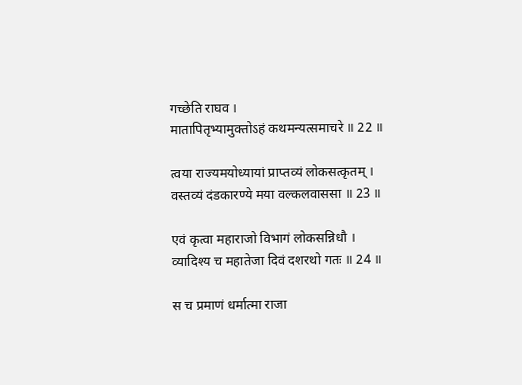गच्छेति राघव ।
मातापितृभ्यामुक्तोऽहं कथमन्यत्समाचरे ॥ 22 ॥

त्वया राज्यमयोध्यायां प्राप्तव्यं लोकसत्कृतम् ।
वस्तव्यं दंडकारण्ये मया वल्कलवाससा ॥ 23 ॥

एवं कृत्वा महाराजो विभागं लोकसन्निधौ ।
व्यादिश्य च महातेजा दिवं दशरथो गतः ॥ 24 ॥

स च प्रमाणं धर्मात्मा राजा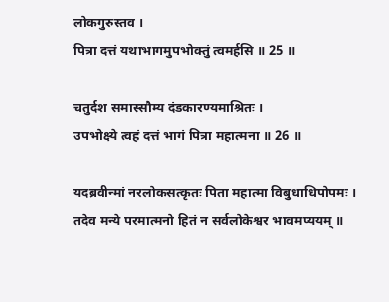लोकगुरुस्तव ।
पित्रा दत्तं यथाभागमुपभोक्तुं त्वमर्हसि ॥ 25 ॥

चतुर्दश समास्सौम्य दंडकारण्यमाश्रितः ।
उपभोक्ष्ये त्वहं दत्तं भागं पित्रा महात्मना ॥ 26 ॥

यदब्रवीन्मां नरलोकसत्कृतः पिता महात्मा विबुधाधिपोपमः ।
तदेव मन्ये परमात्मनो हितं न सर्वलोकेश्वर भावमप्ययम् ॥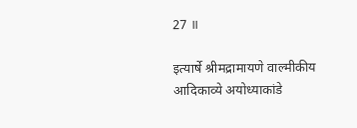27 ॥

इत्यार्षे श्रीमद्रामायणे वाल्मीकीय आदिकाव्ये अयोध्याकांडे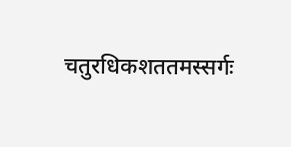चतुरधिकशततमस्सर्गः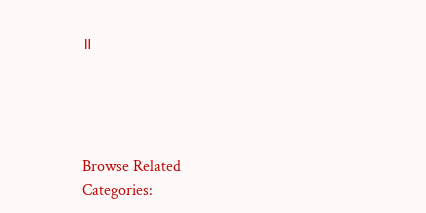॥




Browse Related Categories: